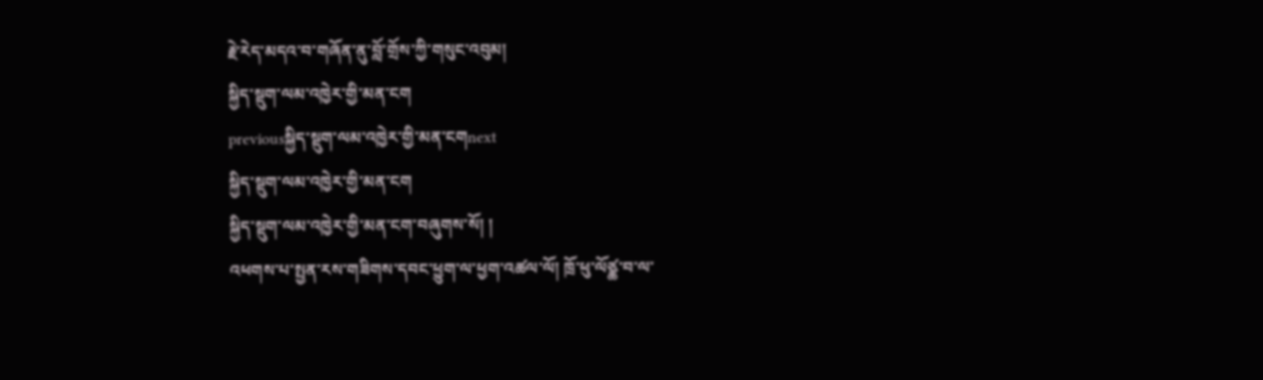རྗེ་རེད་མདའ་བ་གཞོན་ནུ་བློ་གྲོས་ཀྱི་གསུང་འབུམ།
སྐྱིད་སྡུག་ལམ་འཁྱེར་གྱི་མན་ངག
previousསྐྱིད་སྡུག་ལམ་འཁྱེར་གྱི་མན་ངགnext
སྐྱིད་སྡུག་ལམ་འཁྱེར་གྱི་མན་ངག
སྐྱིད་སྡུག་ལམ་འཁྱེར་གྱི་མན་ངག་བཞུགས་སོ། །
འཕགས་པ་སྤྱན་རས་གཟིགས་དབང་ཕྱུག་ལ་ཕྱག་འཚལ་ལོ། ཁྲོ་ཕུ་ལོཙྪ་བ་ལ་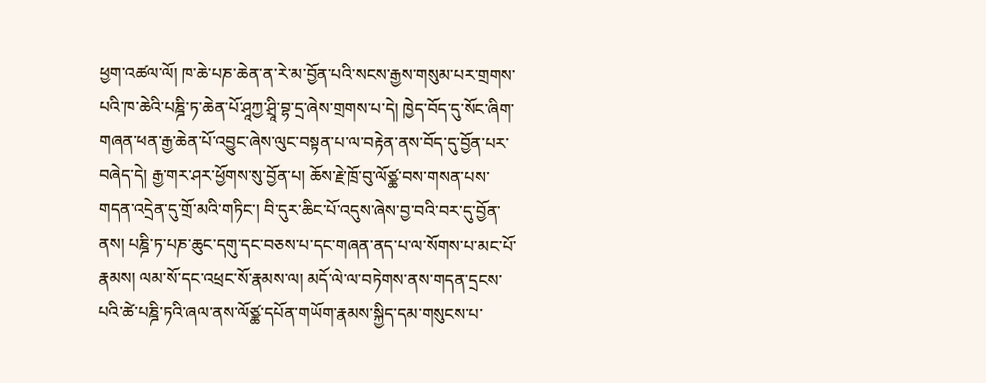ཕྱག་འཚལ་ལོ། ཁ་ཆེ་པཎ་ཆེན་ན་རེ་མ་བྱོན་པའི་སངས་རྒྱས་གསུམ་པར་གྲགས་པའི་ཁ་ཆེའི་པཎྜི་ཏ་ཆེན་པོ་ཤཱཀྱ་ཤྲཱི་བྷ་དྲ་ཞེས་གྲགས་པ་དེ། ཁྱེད་བོད་དུ་སོང་ཞིག་གཞན་ཕན་རྒྱ་ཆེན་པོ་འབྱུང་ཞེས་ལུང་བསྟན་པ་ལ་བརྟེན་ནས་བོད་དུ་བྱོན་པར་བཞེད་དེ། རྒྱ་གར་ཤར་ཕྱོགས་སུ་བྱོན་པ། ཆོས་རྗེ་ཁྲོ་བུ་ལོཙྪ་བས་གསན་པས་གདན་འདྲེན་དུ་གྲོ་མའི་གཏིང་། བི་དུར་ཆིང་པོ་འདུས་ཞེས་བྱ་བའི་བར་དུ་བྱོན་ནས། པཎྜི་ཏ་པཎ་ཆུང་དགུ་དང་བཅས་པ་དང་གཞན་ནད་པ་ལ་སོགས་པ་མང་པོ་རྣམས། ལམ་སོ་དང་འཕྲང་སོ་རྣམས་ལ། མདོ་ལེ་ལ་བཏེགས་ནས་གདན་དྲངས་པའི་ཚེ་པཎྜི་ཏའི་ཞལ་ནས་ལོཙྪ་དཔོན་གཡོག་རྣམས་སྐྱིད་དམ་གསུངས་པ་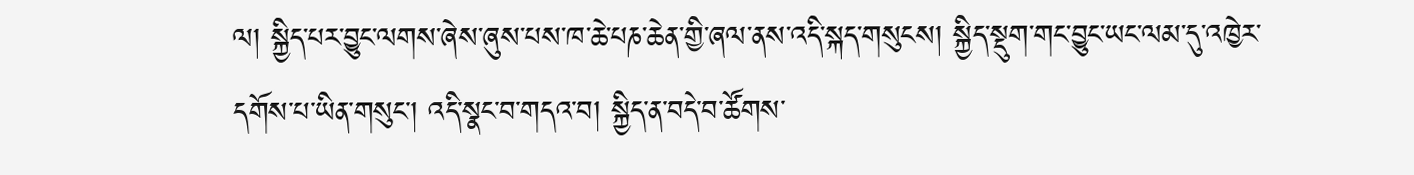ལ། སྐྱིད་པར་བྱུང་ལགས་ཞེས་ཞུས་པས་ཁ་ཆེ་པཎ་ཆེན་གྱི་ཞལ་ནས་འདི་སྐད་གསུངས། སྐྱིད་སྡུག་གང་བྱུང་ཡང་ལམ་དུ་འཁྱེར་དགོས་པ་ཡིན་གསུང་། འདི་སྣང་བ་གདའ་བ། སྐྱིད་ན་བདེ་བ་ཚོགས་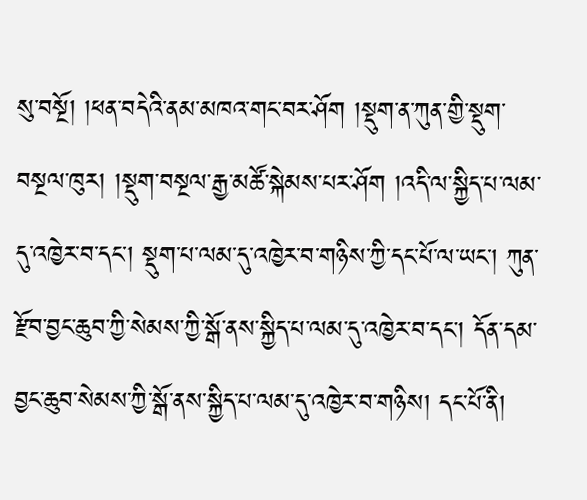སུ་བསྔོ། །ཕན་བདེའི་ནམ་མཁའ་གང་བར་ཤོག །སྡུག་ན་ཀུན་གྱི་སྡུག་བསྔལ་ཁུར། །སྡུག་བསྔལ་རྒྱ་མཚོ་སྐེམས་པར་ཤོག །འདི་ལ་སྐྱིད་པ་ལམ་དུ་འཁྱེར་བ་དང་། སྡུག་པ་ལམ་དུ་འཁྱེར་བ་གཉིས་ཀྱི་དང་པོ་ལ་ཡང་། ཀུན་རྫོབ་བྱང་ཆུབ་ཀྱི་སེམས་ཀྱི་སྒོ་ནས་སྐྱིད་པ་ལམ་དུ་འཁྱེར་བ་དང་། དོན་དམ་བྱང་ཆུབ་སེམས་ཀྱི་སྒོ་ནས་སྐྱིད་པ་ལམ་དུ་འཁྱེར་བ་གཉིས། དང་པོ་ནི།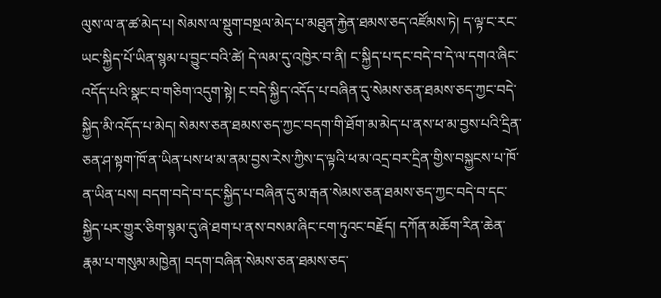ལུས་ལ་ན་ཚ་མེད་པ། སེམས་ལ་སྡུག་བསྔལ་མེད་པ་མཐུན་རྐྱེན་ཐམས་ཅད་འཛོམས་ཏེ། ད་ལྟ་ང་རང་ཡང་སྐྱིད་པོ་ཡིན་སྙམ་པ་བྱུང་བའི་ཚེ། དེ་ལམ་དུ་འཁྱེར་བ་ནི། ང་སྐྱིད་པ་དང་བདེ་བ་དེ་ལ་དགའ་ཞིང་འདོད་པའི་སྣང་བ་གཅིག་འདུག་སྟེ། ང་བདེ་སྐྱིད་འདོད་པ་བཞིན་དུ་སེམས་ཅན་ཐམས་ཅད་ཀྱང་བདེ་སྐྱིད་མི་འདོད་པ་མེད། སེམས་ཅན་ཐམས་ཅད་ཀྱང་བདག་གི་ཐོག་མ་མེད་པ་ནས་ཕ་མ་བྱས་པའི་དྲིན་ཅན་ཤ་སྟག་ཁོ་ན་ཡིན་པས་ཕ་མ་ནམ་བྱས་རེས་ཀྱིས་ད་ལྟའི་ཕ་མ་འདྲ་བར་དྲིན་གྱིས་བསྐྱངས་པ་ཁོ་ན་ཡིན་པས། བདག་བདེ་བ་དང་སྐྱིད་པ་བཞིན་དུ་མ་རྒན་སེམས་ཅན་ཐམས་ཅད་ཀྱང་བདེ་བ་དང་སྐྱིད་པར་གྱུར་ཅིག་སྙམ་དུ་ཞེ་ཐག་པ་ནས་བསམ་ཞིང་ངག་ཏུའང་བརྗོད། དཀོན་མཆོག་རིན་ཆེན་རྣམ་པ་གསུམ་མཁྱེན། བདག་བཞིན་སེམས་ཅན་ཐམས་ཅད་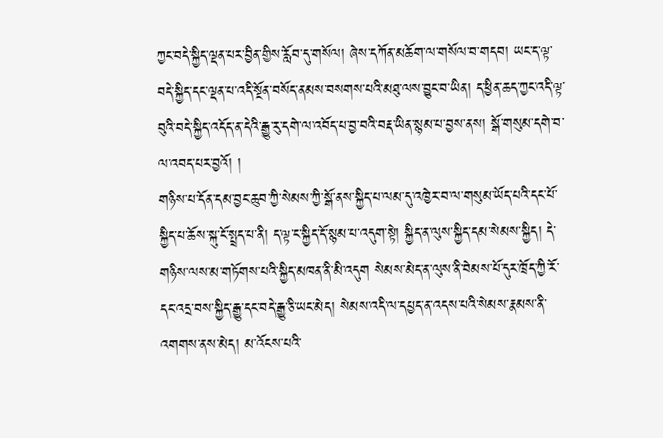ཀྱང་བདེ་སྐྱིད་ལྡན་པར་བྱིན་གྱིས་རློབ་དུ་གསོལ། ཞེས་དཀོན་མཆོག་ལ་གསོལ་བ་གདབ། ཡང་ད་ལྟ་བདེ་སྐྱིད་དང་ལྡན་པ་འདི་སྔོན་བསོད་ནམས་བསགས་པའི་མཐུ་ལས་བྱུང་བ་ཡིན། ད་ཕྱིན་ཆད་ཀྱང་འདི་ལྟ་བུའི་བདེ་སྐྱིད་འདོད་ན་དེའི་རྒྱུ་རུ་དགེ་ལ་འབོད་པ་བྱ་བའི་བརྡ་ཡིན་སྙམ་པ་བྱས་ནས། སྒོ་གསུམ་དགེ་བ་ལ་འབད་པར་བྱའོ། །
གཉིས་པ་དོན་དམ་བྱང་ཆུབ་ཀྱི་སེམས་ཀྱི་སྒོ་ནས་སྐྱིད་པ་ལམ་དུ་འཁྱེར་བ་ལ་གསུམ་ཡོད་པའི་དང་པོ་སྐྱིད་པ་ཆོས་སྐུ་ངོ་སྤྲད་པ་ནི། ད་ལྟ་ང་སྐྱིད་དོ་སྙམ་པ་འདུག་སྟེ། སྐྱིད་ན་ལུས་སྐྱིད་དམ་སེམས་སྐྱིད། དེ་གཉིས་ལས་མ་གཏོགས་པའི་སྐྱིད་མཁན་ནི་མི་འདུག སེམས་མེད་ན་ལུས་ནི་བེམས་པོ་དུར་ཁྲོད་ཀྱི་རོ་དང་འདྲ་བས་སྐྱིད་རྒྱུ་དང་བདེ་རྒྱུ་ཅི་ཡང་མེད། སེམས་འདི་ལ་དཔྱད་ན་འདས་པའི་སེམས་རྣམས་ནི་འགགས་ནས་མེད། མ་འོངས་པའི་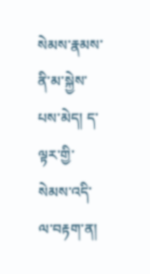སེམས་རྣམས་ནི་མ་སྐྱེས་པས་མེད། ད་ལྟར་གྱི་སེམས་འདི་ལ་བརྟག་ན།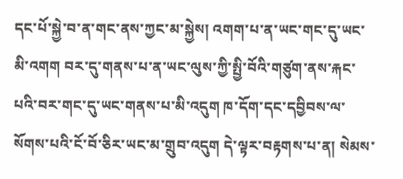དང་པོ་སྐྱེ་བ་ན་གང་ནས་ཀྱང་མ་སྐྱེས། འགག་པ་ན་ཡང་གང་དུ་ཡང་མི་འགག བར་དུ་གནས་པ་ན་ཡང་ལུས་ཀྱི་སྤྱི་བོའི་གཙུག་ནས་རྐང་པའི་བར་གང་དུ་ཡང་གནས་པ་མི་འདུག ཁ་དོག་དང་དབྱིབས་ལ་སོགས་པའི་ངོ་བོ་ཅིར་ཡང་མ་གྲུབ་འདུག དེ་ལྟར་བརྟགས་པ་ན། སེམས་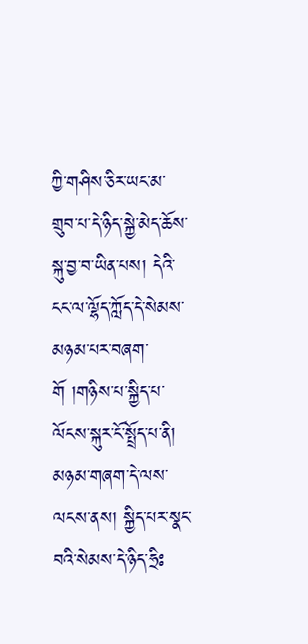ཀྱི་གཤིས་ཅིར་ཡང་མ་གྲུབ་པ་དེ་ཉིད་སྐྱེ་མེད་ཆོས་སྐུ་བྱ་བ་ཡིན་པས། དེའི་ངང་ལ་ལྷོད་ཀློད་དེ་སེམས་མཉམ་པར་བཞག་གོ །གཉིས་པ་སྐྱིད་པ་ལོངས་སྐུར་ངོ་སྤྲོད་པ་ནི། མཉམ་གཞག་དེ་ལས་ལངས་ནས། སྐྱིད་པར་སྣང་བའི་སེམས་དེ་ཉིད་ཧྲིཿ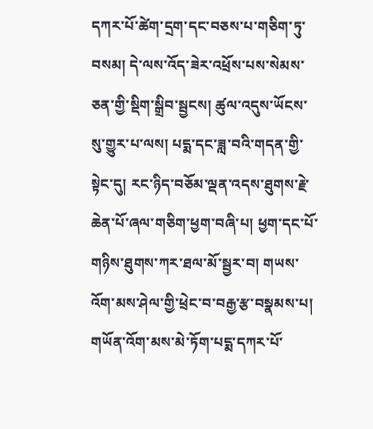དཀར་པོ་ཚེག་དྲག་དང་བཅས་པ་གཅིག་ཏུ་བསམ། དེ་ལས་འོད་ཟེར་འཕྲོས་པས་སེམས་ཅན་གྱི་སྡིག་སྒྲིབ་སྦྱངས། ཚུལ་འདུས་ཡོངས་སུ་གྱུར་པ་ལས། པདྨ་དང་ཟླ་བའི་གདན་གྱི་སྟེང་དུ། རང་ཉིད་བཅོམ་ལྡན་འདས་ཐུགས་རྗེ་ཆེན་པོ་ཞལ་གཅིག་ཕྱག་བཞི་པ། ཕྱག་དང་པོ་གཉིས་ཐུགས་ཀར་ཐལ་མོ་སྦྱར་བ། གཡས་འོག་མས་ཤེལ་གྱི་ཕྲེང་བ་བརྒྱ་རྩ་བསྣམས་པ། གཡོན་འོག་མས་མེ་ཏོག་པདྨ་དཀར་པོ་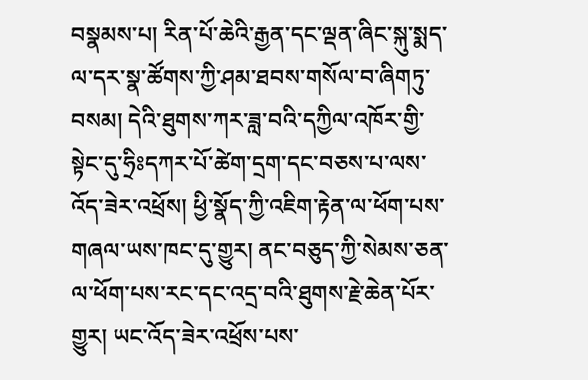བསྣམས་པ། རིན་པོ་ཆེའི་རྒྱན་དང་ལྡན་ཞིང་སྐུ་སྨད་ལ་དར་སྣ་ཚོགས་ཀྱི་ཤམ་ཐབས་གསོལ་བ་ཞིགཏུ་བསམ། དེའི་ཐུགས་ཀར་ཟླ་བའི་དཀྱིལ་འཁོར་གྱི་སྟེང་དུ་ཧྲིཿདཀར་པོ་ཚེག་དྲག་དང་བཅས་པ་ལས་འོད་ཟེར་འཕྲོས། ཕྱི་སྣོད་ཀྱི་འཇིག་རྟེན་ལ་ཕོག་པས་གཞལ་ཡས་ཁང་དུ་གྱུར། ནང་བཅུད་ཀྱི་སེམས་ཅན་ལ་ཕོག་པས་རང་དང་འདྲ་བའི་ཐུགས་རྗེ་ཆེན་པོར་གྱུར། ཡང་འོད་ཟེར་འཕྲོས་པས་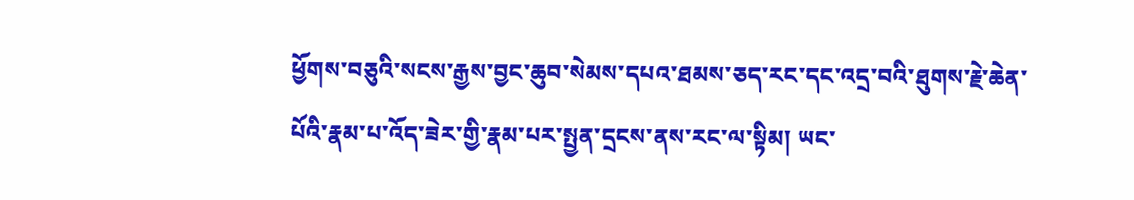ཕྱོགས་བཅུའི་སངས་རྒྱས་བྱང་ཆུབ་སེམས་དཔའ་ཐམས་ཅད་རང་དང་འདྲ་བའི་ཐུགས་རྗེ་ཆེན་པོའི་རྣམ་པ་འོད་ཟེར་གྱི་རྣམ་པར་སྤྱན་དྲངས་ནས་རང་ལ་སྟིམ། ཡང་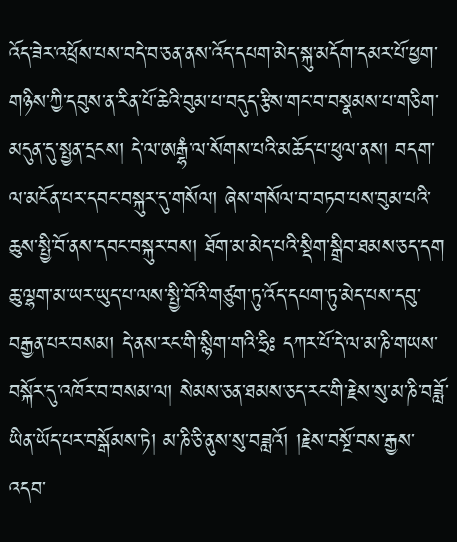འོད་ཟེར་འཕྲོས་པས་བདེ་བ་ཅན་ནས་འོད་དཔག་མེད་སྐུ་མདོག་དམར་པོ་ཕྱག་གཉིས་ཀྱི་དབུས་ན་རིན་པོ་ཆེའི་བུམ་པ་བདུད་རྩིས་གང་བ་བསྣམས་པ་གཅིག་མདུན་དུ་སྤྱན་དྲངས། དེ་ལ་ཨརྒྷཾ་ལ་སོགས་པའི་མཆོད་པ་ཕུལ་ནས། བདག་ལ་མངོན་པར་དབང་བསྐུར་དུ་གསོལ། ཞེས་གསོལ་བ་བཏབ་པས་བུམ་པའི་ཆུས་སྤྱི་བོ་ནས་དབང་བསྐུར་བས། ཐོག་མ་མེད་པའི་སྡིག་སྒྲིབ་ཐམས་ཅད་དག ཆུ་ལྷག་མ་ཡར་ཡུད་པ་ལས་སྤྱི་བོའི་གཙུག་ཏུ་འོད་དཔག་ཏུ་མེད་པས་དབུ་བརྒྱན་པར་བསམ། དེ་ནས་རང་གི་སྙིག་གའི་ཧྲིཿ དཀར་པོ་དེ་ལ་མ་ཎི་གཡས་བསྐོར་དུ་འཁོར་བ་བསམ་ལ། སེམས་ཅན་ཐམས་ཅད་རང་གི་རྗེས་སུ་མ་ཎི་བཟློ་ཡིན་ཡོད་པར་བསྒོམས་ཏེ། མ་ཎི་ཅི་ནུས་སུ་བཟླའོ། །རྗེས་བསྔོ་བས་རྒྱས་འདབ་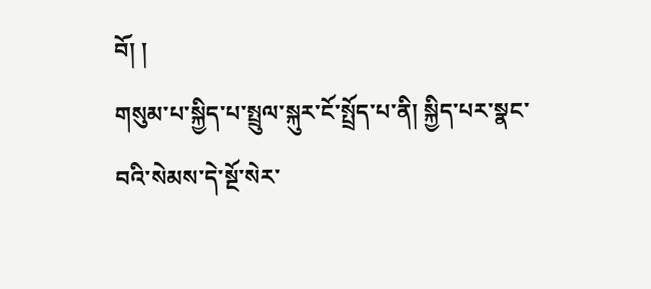བོ། །
གསུམ་པ་སྐྱིད་པ་སྤྲུལ་སྐུར་ངོ་སྤྲོད་པ་ནི། སྐྱིད་པར་སྣང་བའི་སེམས་དེ་སྔོ་སེར་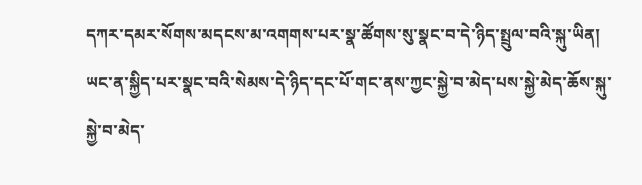དཀར་དམར་སོགས་མདངས་མ་འགགས་པར་སྣ་ཚོགས་སུ་སྣང་བ་དེ་ཉིད་སྤྲུལ་བའི་སྐུ་ཡིན། ཡང་ན་སྐྱིད་པར་སྣང་བའི་སེམས་དེ་ཉིད་དང་པོ་གང་ནས་ཀྱང་སྐྱེ་བ་མེད་པས་སྐྱེ་མེད་ཆོས་སྐུ་སྐྱེ་བ་མེད་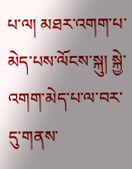པ་ལ། མཐར་འགག་པ་མེད་པས་ལོངས་སྐུ། སྐྱེ་འགག་མེད་པ་ལ་བར་དུ་གནས་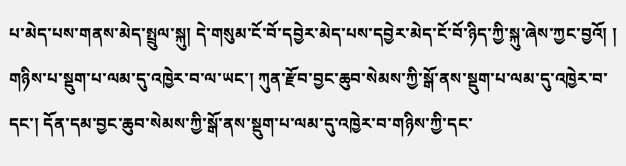པ་མེད་པས་གནས་མེད་སྤྲུལ་སྐུ། དེ་གསུམ་ངོ་བོ་དབྱེར་མེད་པས་དབྱེར་མེད་ངོ་བོ་ཉིད་ཀྱི་སྐུ་ཞེས་ཀྱང་བྱའོ། །
གཉིས་པ་སྡུག་པ་ལམ་དུ་འཁྱེར་བ་ལ་ཡང་། ཀུན་རྫོབ་བྱང་ཆུབ་སེམས་ཀྱི་སྒོ་ནས་སྡུག་པ་ལམ་དུ་འཁྱེར་བ་དང་། དོན་དམ་བྱང་ཆུབ་སེམས་ཀྱི་སྒོ་ནས་སྡུག་པ་ལམ་དུ་འཁྱེར་བ་གཉིས་ཀྱི་དང་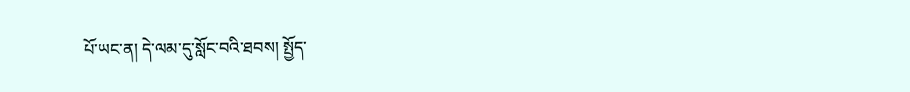པོ་ཡང་ན། དེ་ལམ་དུ་སློང་བའི་ཐབས། སྤྱོད་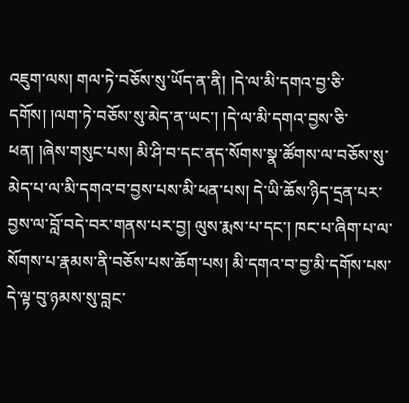འཇུག་ལས། གལ་ཏེ་བཅོས་སུ་ཡོད་ན་ནི། །དེ་ལ་མི་དགའ་བྱ་ཅི་དགོས། །ལག་ཏེ་བཅོས་སུ་མེད་ན་ཡང་། །དེ་ལ་མི་དགའ་བྱས་ཅི་ཕན། །ཞེས་གསུང་པས། མི་ཤི་བ་དང་ནད་སོགས་སྣ་ཚོགས་ལ་བཅོས་སུ་མེད་པ་ལ་མི་དགའ་བ་བྱས་པས་མི་ཕན་པས། དེ་ཡི་ཆོས་ཉིད་དྲན་པར་བྱས་ལ་བློ་བདེ་བར་གནས་པར་བྱ། ལུས་རྨས་པ་དང་། ཁང་པ་ཞིག་པ་ལ་སོགས་པ་རྣམས་ནི་བཅོས་པས་ཆོག་པས། མི་དགའ་བ་བྱ་མི་དགོས་པས་དེ་ལྟ་བུ་ཉམས་སུ་བླང་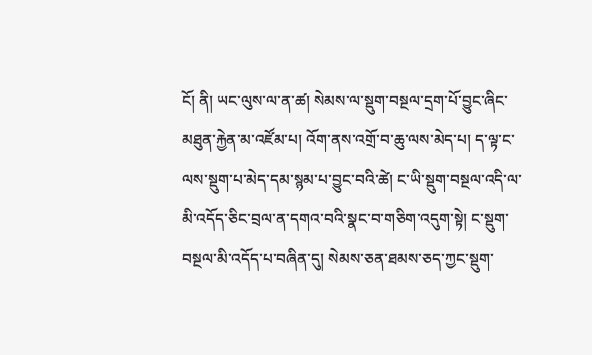ངོ། ནི། ཡང་ལུས་ལ་ན་ཚ། སེམས་ལ་སྡུག་བསྔལ་དྲག་པོ་བྱུང་ཞིང་མཐུན་རྐྱེན་མ་འཛོམ་པ། འོག་ནས་འགྲོ་བ་ཆུ་ལས་མེད་པ། ད་ལྟ་ང་ལས་སྡུག་པ་མེད་དམ་སྙམ་པ་བྱུང་བའི་ཚེ། ང་ཡི་སྡུག་བསྔལ་འདི་ལ་མི་འདོད་ཅིང་བྲལ་ན་དགའ་བའི་སྣང་བ་གཅིག་འདུག་སྟེ། ང་སྡུག་བསྔལ་མི་འདོད་པ་བཞིན་དུ། སེམས་ཅན་ཐམས་ཅད་ཀྱང་སྡུག་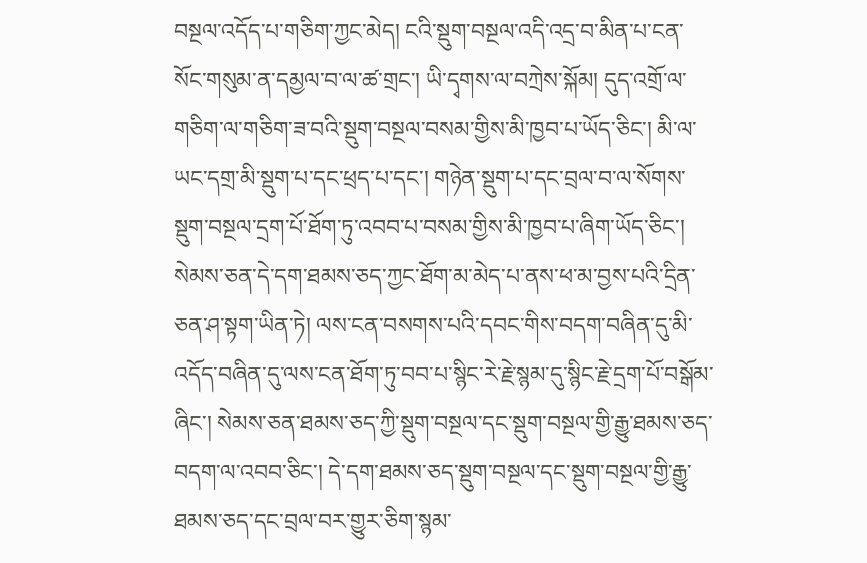བསྔལ་འདོད་པ་གཅིག་ཀྱང་མེད། ངའི་སྡུག་བསྔལ་འདི་འདྲ་བ་མིན་པ་ངན་སོང་གསུམ་ན་དམྱལ་བ་ལ་ཚ་གྲང་། ཡི་དྭགས་ལ་བཀྲེས་སྐོམ། དུད་འགྲོ་ལ་གཅིག་ལ་གཅིག་ཟ་བའི་སྡུག་བསྔལ་བསམ་གྱིས་མི་ཁྱབ་པ་ཡོད་ཅིང་། མི་ལ་ཡང་དགྲ་མི་སྡུག་པ་དང་ཕྲད་པ་དང་། གཉེན་སྡུག་པ་དང་བྲལ་བ་ལ་སོགས་སྡུག་བསྔལ་དྲག་པོ་ཐོག་ཏུ་འབབ་པ་བསམ་གྱིས་མི་ཁྱབ་པ་ཞིག་ཡོད་ཅིང་། སེམས་ཅན་དེ་དག་ཐམས་ཅད་ཀྱང་ཐོག་མ་མེད་པ་ནས་ཕ་མ་བྱས་པའི་དྲིན་ཅན་ཤ་སྟག་ཡིན་ཏེ། ལས་ངན་བསགས་པའི་དབང་གིས་བདག་བཞིན་དུ་མི་འདོད་བཞིན་དུ་ལས་ངན་ཐོག་ཏུ་བབ་པ་སྙིང་རེ་རྗེ་སྙམ་དུ་སྙིང་རྗེ་དྲག་པོ་བསྒོམ་ཞིང་། སེམས་ཅན་ཐམས་ཅད་ཀྱི་སྡུག་བསྔལ་དང་སྡུག་བསྔལ་གྱི་རྒྱུ་ཐམས་ཅད་བདག་ལ་འབབ་ཅིང་། དེ་དག་ཐམས་ཅད་སྡུག་བསྔལ་དང་སྡུག་བསྔལ་གྱི་རྒྱུ་ཐམས་ཅད་དང་བྲལ་བར་གྱུར་ཅིག་སྙམ་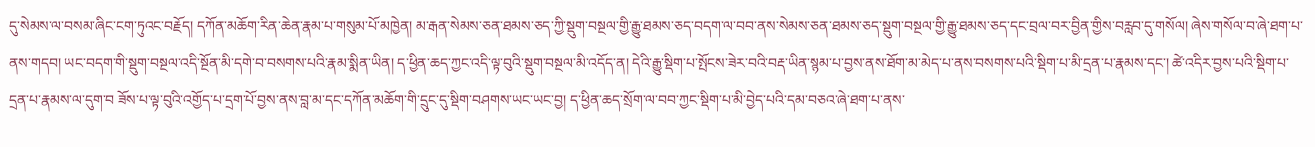དུ་སེམས་ལ་བསམ་ཞིང་ངག་ཏུའང་བརྗོད། དཀོན་མཆོག་རིན་ཆེན་རྣམ་པ་གསུམ་པོ་མཁྱེན། མ་རྒན་སེམས་ཅན་ཐམས་ཅད་ཀྱི་སྡུག་བསྔལ་གྱི་རྒྱུ་ཐམས་ཅད་བདག་ལ་བབ་ནས་སེམས་ཅན་ཐམས་ཅད་སྡུག་བསྔལ་གྱི་རྒྱུ་ཐམས་ཅད་དང་བྲལ་བར་བྱིན་གྱིས་བརླབ་དུ་གསོལ། ཞེས་གསོལ་བ་ཞེ་ཐག་པ་ནས་གདབ། ཡང་བདག་གི་སྡུག་བསྔལ་འདི་སྔོན་མི་དགེ་བ་བསགས་པའི་རྣམ་སྨིན་ཡིན། ད་ཕྱིན་ཆད་ཀྱང་འདི་ལྟ་བུའི་སྡུག་བསྔལ་མི་འདོད་ན། དེའི་རྒྱུ་སྡིག་པ་སྤོངས་ཟེར་བའི་བརྡ་ཡིན་སྙམ་པ་བྱས་ནས་ཐོག་མ་མེད་པ་ནས་བསགས་པའི་སྡིག་པ་མི་དྲན་པ་རྣམས་དང་། ཚེ་འདིར་བྱས་པའི་སྡིག་པ་དྲན་པ་རྣམས་ལ་དུག་བ ཟོས་པ་ལྟ་བུའི་འགྱོད་པ་དྲག་པོ་བྱས་ནས་བླ་མ་དང་དཀོན་མཆོག་གི་དྲུང་དུ་སྡིག་བཤགས་ཡང་ཡང་བྱ། ད་ཕྱིན་ཆད་སྲོག་ལ་བབ་ཀྱང་སྡིག་པ་མི་བྱེད་པའི་དམ་བཅའ་ཞེ་ཐག་པ་ནས་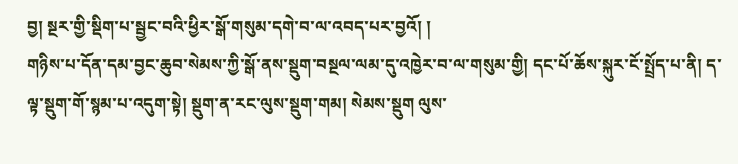བྱ། སྔར་གྱི་སྡིག་པ་སྦྱང་བའི་ཕྱིར་སྒོ་གསུམ་དགེ་བ་ལ་འབད་པར་བྱའོ། །
གཉིས་པ་དོན་དམ་བྱང་ཆུབ་སེམས་ཀྱི་སྒོ་ནས་སྡུག་བསྔལ་ལམ་དུ་འཁྱེར་བ་ལ་གསུམ་གྱི། དང་པོ་ཆོས་སྐུར་ངོ་སྤྲོད་པ་ནི། ད་ལྟ་སྡུག་གོ་སྙམ་པ་འདུག་སྟེ། སྡུག་ན་རང་ལུས་སྡུག་གམ། སེམས་སྡུག ལུས་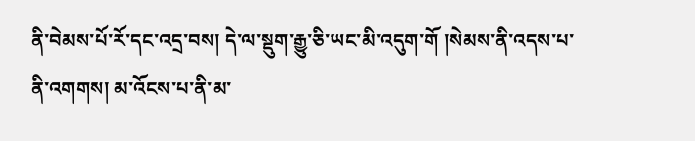ནི་བེམས་པོ་རོ་དང་འདྲ་བས། དེ་ལ་སྡུག་རྒྱུ་ཅི་ཡང་མི་འདུག་གོ །སེམས་ནི་འདས་པ་ནི་འགགས། མ་འོངས་པ་ནི་མ་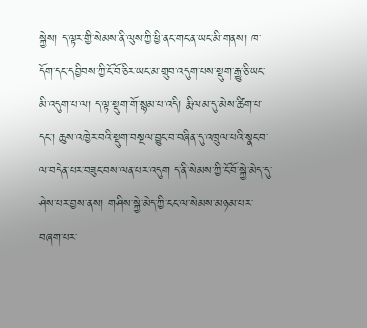སྐྱེས། ད་ལྟར་གྱི་སེམས་ནི་ལུས་ཀྱི་ཕྱི་ནང་གང་ན་ཡང་མི་གནས། ཁ་དོག་དང་དབྱིབས་ཀྱི་ངོ་བོ་ཅིར་ཡང་མ་གྲུབ་འདུག་པས་སྡུག་རྒྱུ་ཅི་ཡང་མི་འདུག་པ་ལ། ད་ལྟ་སྡུག་གོ་སྙམ་པ་འདི། རྨི་ལམ་དུ་མེས་ཚིག་པ་དང་། ཆུས་འཁྱེར་བའི་སྡུག་བསྔལ་བྱུང་བ་བཞིན་དུ་འཁྲུལ་པའི་སྣང་བ་ལ་བདེན་པར་བཟུང་བས་ལན་པར་འདུག ད་ནི་སེམས་ཀྱི་ངོ་བོ་སྐྱེ་མེད་དུ་ཤེས་པར་བྱས་ནས། གཤིས་སྐྱེ་མེད་ཀྱི་ངང་ལ་སེམས་མཉམ་པར་བཞག་པར་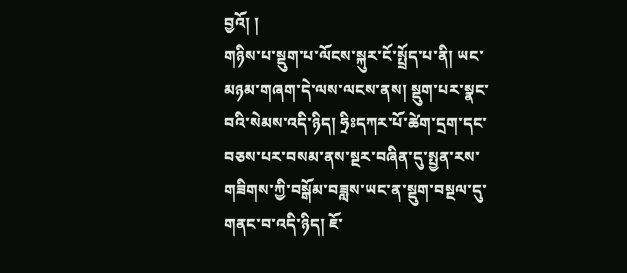བྱའོ། །
གཉིས་པ་སྡུག་པ་ལོངས་སྐུར་ངོ་སྤྲོད་པ་ནི། ཡང་མཉམ་གཞག་དེ་ལས་ལངས་ནས། སྡུག་པར་སྣང་བའི་སེམས་འདི་ཉིད། ཧྲིཿདཀར་པོ་ཚེག་དྲག་དང་བཅས་པར་བསམ་ནས་སྔར་བཞིན་དུ་སྤྱན་རས་གཟིགས་ཀྱི་བསྒོམ་བཟླས་ཡང་ན་སྡུག་བསྔལ་དུ་གནང་བ་འདི་ཉིད། ཇོ་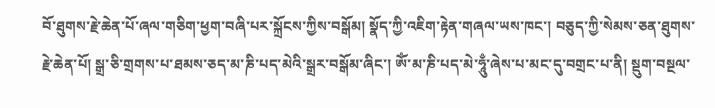བོ་ཐུགས་རྗེ་ཆེན་པོ་ཞལ་གཅིག་ཕྱག་བཞི་པར་སྐྲོངས་ཀྱིས་བསྒོམ། སྣོད་ཀྱི་འཇིག་རྟེན་གཞལ་ཡས་ཁང་། བཅུད་ཀྱི་སེམས་ཅན་ཐུགས་རྗེ་ཆེན་པོ། སྒྲ་ཅི་གྲགས་པ་ཐམས་ཅད་མ་ཎི་པད་མེའི་སྒྲར་བསྒོམ་ཞིང་། ༀ་མ་ཎི་པད་མེ་ཧཱུྃ་ཞེས་པ་མང་དུ་བགྲང་པ་ནི། སྡུག་བསྔལ་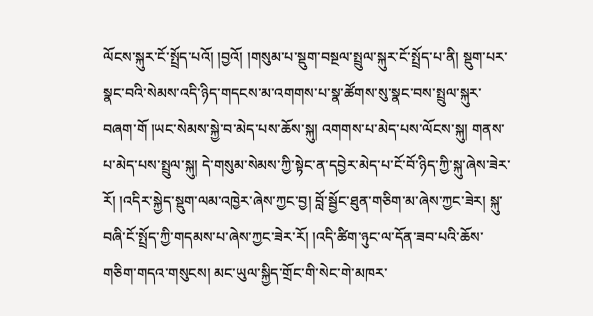ལོངས་སྐུར་ངོ་སྤྲོད་པའོ། །བྱའོ། །གསུམ་པ་སྡུག་བསྔལ་སྤྲུལ་སྐུར་ངོ་སྤྲོད་པ་ནི། སྡུག་པར་སྣང་བའི་སེམས་འདི་ཉིད་གདངས་མ་འགགས་པ་སྣ་ཚོགས་སུ་སྣང་བས་སྤྲུལ་སྐུར་བཞག་གོ །ཡང་སེམས་སྐྱེ་བ་མེད་པས་ཆོས་སྐུ། འགགས་པ་མེད་པས་ལོངས་སྐུ། གནས་པ་མེད་པས་སྤྲུལ་སྐུ། དེ་གསུམ་སེམས་ཀྱི་སྟེང་ན་དབྱེར་མེད་པ་ངོ་བོ་ཉིད་ཀྱི་སྐུ་ཞེས་ཟེར་རོ། །འདིར་སྐྱེད་སྡུག་ལམ་འཁྱེར་ཞེས་ཀྱང་བྱ། བློ་སྦྱོང་ཐུན་གཅིག་མ་ཞེས་ཀྱང་ཟེར། སྐུ་བཞི་ངོ་སྤྲོད་ཀྱི་གདམས་པ་ཞེས་ཀྱང་ཟེར་རོ། །འདི་ཚིག་ཉུང་ལ་དོན་ཟབ་པའི་ཆོས་གཅིག་གདའ་གསུངས། མང་ཡུལ་སྐྱིད་གྲོང་གི་སེང་གེ་མཁར་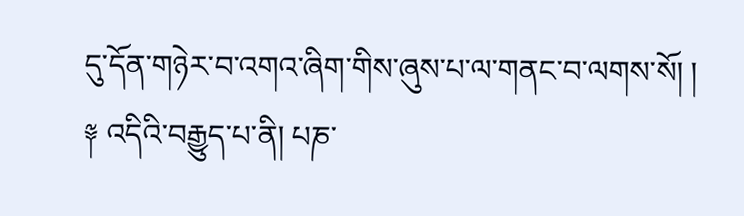དུ་དོན་གཉེར་བ་འགའ་ཞིག་གིས་ཞུས་པ་ལ་གནང་བ་ལགས་སོ། །
༈ འདིའི་བརྒྱུད་པ་ནི། པཎ་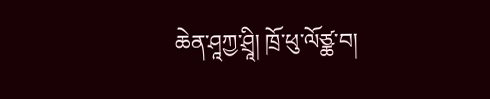ཆེན་ཤཱཀྱ་ཤྲཱི། ཁྲོ་ཕུ་ལོཙྪ་བ།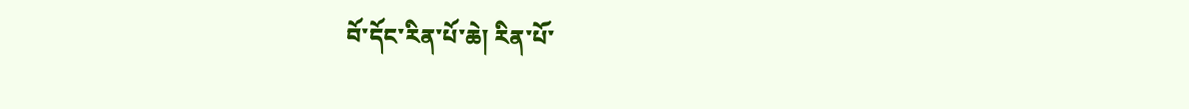བོ་དོང་རིན་པོ་ཆེ། རིན་པོ་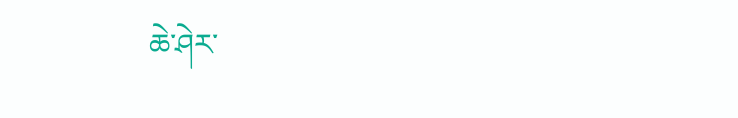ཆེ་ཤེར་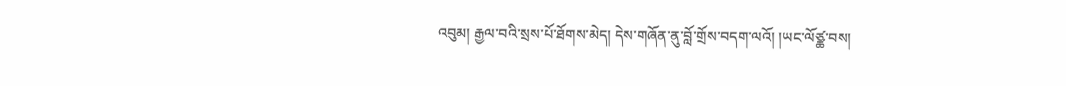འབུམ། རྒྱལ་བའི་སྲས་པོ་ཐོགས་མེད། དེས་གཞོན་ནུ་བློ་གྲོས་བདག་ལའོ། །ཡང་ལོཙྪ་བས།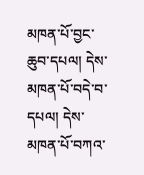མཁན་པོ་བྱང་ཆུབ་དཔལ། དེས་མཁན་པོ་བདེ་བ་དཔལ། དེས་མཁན་པོ་བཀའ་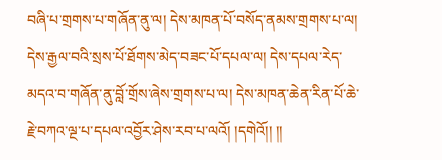བཞི་པ་གྲགས་པ་གཞོན་ནུ་ལ། དེས་མཁན་པོ་བསོད་ནམས་གྲགས་པ་ལ། དེས་རྒྱལ་བའི་སྲས་པོ་ཐོགས་མེད་བཟང་པོ་དཔལ་ལ། དེས་དཔལ་རེད་མདའ་བ་གཞོན་ནུ་བློ་གྲོས་ཞེས་གྲགས་པ་ལ། དེས་མཁན་ཆེན་རིན་པོ་ཆེ་རྗེ་བཀའ་ལྔ་པ་དཔལ་འབྱོར་ཤེས་རབ་པ་ལའོ། །དགེའོ།། །།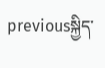previousསྐྱིད་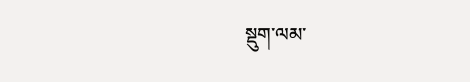སྡུག་ལམ་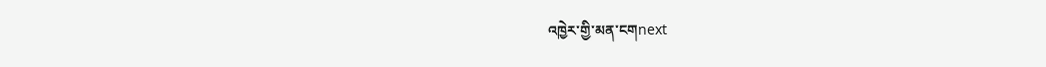འཁྱེར་གྱི་མན་ངགnext